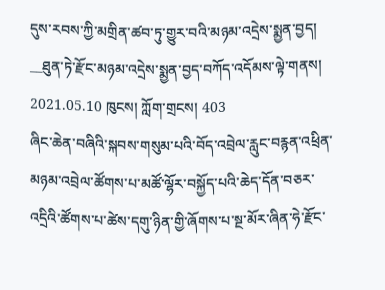དུས་རབས་ཀྱི་མགྲིན་ཚབ་ཏུ་གྱུར་བའི་མཉམ་འདྲེས་སྨྱན་བྱད། __ཐུན་ཏེ་རྫོང་མཉམ་འདྲེས་སྨྱན་བྱད་བཀོད་འདོམས་ལྟེ་གནས།
2021.05.10 ཁུངས། ཀློག་གྲངས། 403
ཞིང་ཆེན་བཞིའི་སྐབས་གསུམ་པའི་བོད་འབྲེལ་རླུང་བརྙན་འཕྲིན་མཉམ་འབྲེལ་ཚོགས་པ་མཚོ་ལྷོར་བསྐྱོད་པའི་ཆེད་དོན་བཅར་འདྲིའི་ཚོགས་པ་ཚེས་དགུ་ཉིན་གྱི་ཞོགས་པ་སྔ་མོར་ཞིན་ཧེ་རྫོང་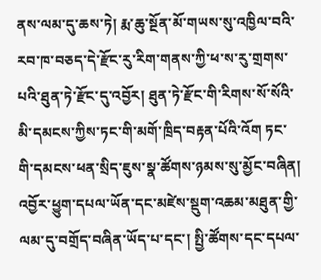ནས་ལམ་དུ་ཆས་ཏེ། རྨ་ཆུ་སྔོན་མོ་གཡས་སུ་འཁྱིལ་བའི་རབ་ཁ་བཅད་དེ་རྫོང་རུ་རིག་གནས་ཀྱི་ཕ་ས་རུ་གྲགས་པའི་ཐུན་ཏེ་རྫོང་དུ་འབྱོར། ཐུན་ཏེ་རྫོང་གི་རིགས་སོ་སོའི་མི་དམངས་ཀྱིས་ཏང་གི་མགོ་ཁྲིད་བརྟན་པོའི་འོག ཏང་གི་དམངས་ཕན་སྲིད་ཇུས་སྣ་ཚོགས་ཉམས་སུ་མྱོང་བཞིན། འབྱོར་ཕྱུག་དཔལ་ཡོན་དང་མཛེས་སྡུག་འཆམ་མཐུན་གྱི་ལམ་དུ་བགྲོད་བཞིན་ཡོད་པ་དང་། སྤྱི་ཚོགས་དང་དཔལ་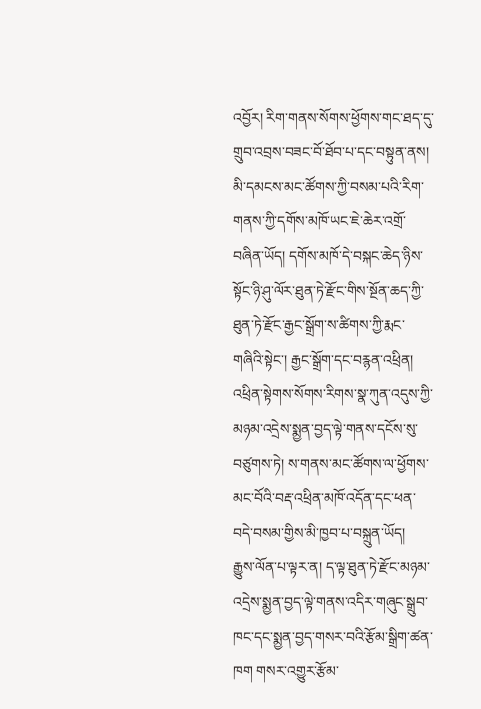འབྱོར། རིག་གནས་སོགས་ཕྱོགས་གང་ཐད་དུ་གྲུབ་འབྲས་བཟང་བོ་ཐོབ་པ་དང་བསྟུན་ནས། མི་དམངས་མང་ཚོགས་ཀྱི་བསམ་པའི་རིག་གནས་ཀྱི་དགོས་མཁོ་ཡང་ཇེ་ཆེར་འགྲོ་བཞིན་ཡོད། དགོས་མཁོ་དེ་བསྐང་ཆེད་ཉིས་སྟོང་ཉི་ཤུ་ལོར་ཐུན་ཏེ་རྫོང་གིས་སྔོན་ཆད་ཀྱི་ཐུན་ཏེ་རྫོང་རྒྱང་སྒྲོག་ས་ཚིགས་ཀྱི་རྨང་གཞིའི་སྟེང་། རྒྱང་སྒྲོག་དང་བརྙན་འཕྲིན། འཕྲིན་སྟེགས་སོགས་རིགས་སྣ་ཀུན་འདུས་ཀྱི་མཉམ་འདྲེས་སྨྱན་བྱད་ལྟེ་གནས་དངོས་སུ་བཙུགས་ཏེ། ས་གནས་མང་ཚོགས་ལ་ཕྱོགས་མང་བོའི་བརྡ་འཕྲིན་མཁོ་འདོན་དང་ཕན་བདེ་བསམ་གྱིས་མི་ཁྱབ་པ་བསྐྲུན་ཡོད།
རྒྱུས་ལོན་པ་ལྟར་ན། ད་ལྟ་ཐུན་ཏེ་རྫོང་མཉམ་འདྲེས་སྨྱན་བྱད་ལྟེ་གནས་འདིར་གཞུང་སྒྲུབ་ཁང་དང་སྨྱན་བྱད་གསར་བའི་རྩོམ་སྒྲིག་ཚན་ཁག གསར་འགྱུར་རྩོམ་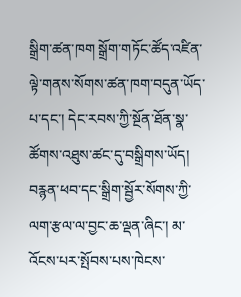སྒྲིག་ཚན་ཁག སྒྲོག་གཏོང་ཚོད་འཛིན་ལྟེ་གནས་སོགས་ཚན་ཁག་བདུན་ཡོད་པ་དང་། དེང་རབས་ཀྱི་སྔོན་ཐོན་སྣ་ཚོགས་འཐུས་ཚང་དུ་བསྒྲིགས་ཡོད། བརྙན་ཕབ་དང་སྒྲིག་སྦྱོར་སོགས་ཀྱི་ལག་རྩལ་ལ་བྱང་ཆ་ལྡན་ཞིང་། མ་འོངས་པར་སྤོབས་པས་ཁེངས་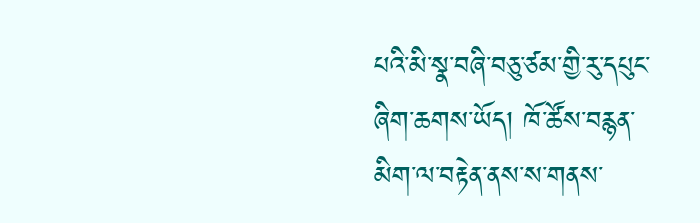པའི་མི་སྣ་བཞི་བཅུ་ཙམ་གྱི་རུ་དཔུང་ཞིག་ཆགས་ཡོད། ཁོ་ཚོས་བརྙན་མིག་ལ་བརྟེན་ནས་ས་གནས་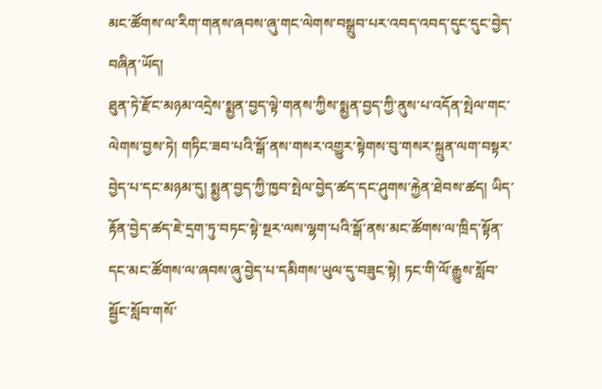མང་ཚོགས་ལ་རིག་གནས་ཞབས་ཞུ་གང་ལེགས་བསྒྲུབ་པར་འབད་འབད་དུང་དུང་བྱེད་བཞིན་ཡོད།
ཐུན་ཏེ་རྫོང་མཉམ་འདྲེས་སྨྱན་བྱད་ལྟེ་གནས་ཀྱིས་སྨྱན་བྱད་ཀྱི་ནུས་པ་འདོན་སྤེལ་གང་ལེགས་བྱས་ཏེ། གཏིང་ཟབ་པའི་སྒོ་ནས་གསར་འགྱུར་སྟེགས་བུ་གསར་སྐྲུན་ལག་བསྟར་བྱེད་པ་དང་མཉམ་དུ། སྨྱན་བྱད་ཀྱི་ཁྱབ་སྤེལ་བྱེད་ཚད་དང་ཤུགས་རྐྱེན་ཐེབས་ཚད། ཡིད་རྟོན་བྱེད་ཚད་ཇེ་དྲག་ཏུ་བཏང་སྟེ་སྔར་ལས་ལྷག་པའི་སྒོ་ནས་མང་ཚོགས་ལ་ཁྲིད་སྟོན་དང་མང་ཚོགས་ལ་ཞབས་ཞུ་བྱེད་པ་དམིགས་ཡུལ་དུ་བཟུང་སྟེ། ཏང་གི་ལོ་རྒྱུས་སློབ་སྦྱོང་སློབ་གསོ་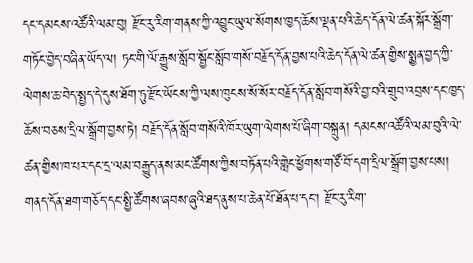དང་དམངས་འཚོའི་ལམ་བུ། རྫོང་རུ་རིག་གནས་ཀྱི་འབྱུང་ཡུལ་སོགས་ཁྱད་ཆོས་ལྡན་པའི་ཆེད་དོན་ལེ་ཚན་སྐོར་སྒྲོག་གཏོང་བྱེད་བཞིན་ཡོད་ལ། ཏང་གི་ལོ་རྒྱུས་སློབ་སྦྱོང་སློབ་གསོ་བརྗོད་དོན་བྱས་པའི་ཆེད་དོན་ལེ་ཚན་གྱིས་སྨྱན་བྱད་ཀྱི་ལེགས་ཆ་བེད་སྤྱད་དེ་དུས་ཐོག་ཏུ་རྫོང་ཡོངས་ཀྱི་ལས་ཁུངས་སོ་སོར་བརྗོད་དོན་སློབ་གསོའི་བྱ་བའི་གྲུབ་འབྲས་དང་ཁྱད་ཆོས་བཅས་དྲིལ་སྒྲོག་བྱས་ཏེ། བརྗོད་དོན་སློབ་གསོའི་ཁོར་ཡུག་ལེགས་པོ་ཞིག་བསྐྲུན། དམངས་འཚོའི་ལམ་བུའི་ལེ་ཚན་གྱིས་ཁ་པར་དང་དྲ་ལམ་བརྒྱུད་ནས་མང་ཚོགས་ཀྱིས་བཏོན་པའི་གླེང་ཕྱོགས་གཙོ་བོ་དག་དྲིལ་སྒྲོག་བྱས་པས། གནད་དོན་ཐག་གཅོད་དང་སྤྱི་ཚོགས་ཞབས་ཞུའི་ཐད་ནུས་པ་ཆེན་པོ་ཐོན་པ་དང་། རྫོང་རུ་རིག་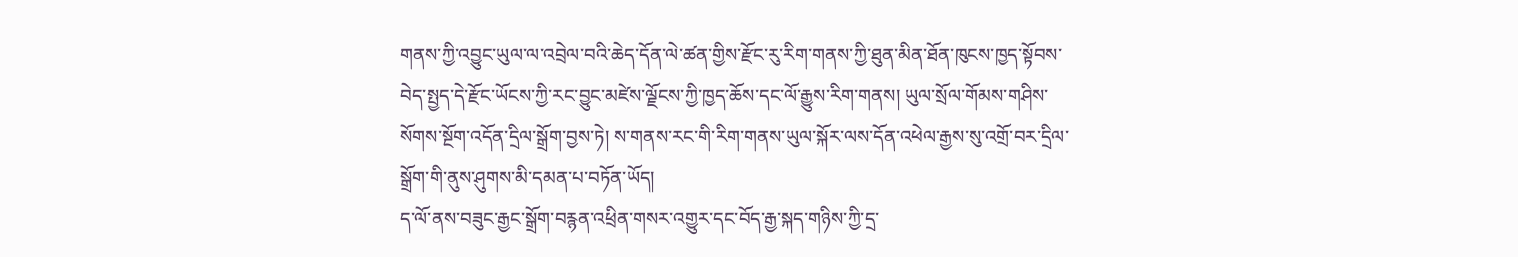གནས་ཀྱི་འབྱུང་ཡུལ་ལ་འབྲེལ་བའི་ཆེད་དོན་ལེ་ཚན་གྱིས་རྫོང་རུ་རིག་གནས་ཀྱི་ཐུན་མིན་ཐོན་ཁུངས་ཁྱད་སྟོབས་བེད་སྤྱད་དེ་རྫོང་ཡོངས་ཀྱི་རང་བྱུང་མཛེས་ལྗོངས་ཀྱི་ཁྱད་ཆོས་དང་ལོ་རྒྱུས་རིག་གནས། ཡུལ་སྲོལ་གོམས་གཤིས་སོགས་སྔོག་འདོན་དྲིལ་སྒྲོག་བྱས་ཏེ། ས་གནས་རང་གི་རིག་གནས་ཡུལ་སྐོར་ལས་དོན་འཕེལ་རྒྱས་སུ་འགྲོ་བར་དྲིལ་སྒྲོག་གི་ནུས་ཤུགས་མི་དམན་པ་བཏོན་ཡོད།
ད་ལོ་ནས་བཟུང་རྒྱང་སྒྲོག་བརྙན་འཕྲིན་གསར་འགྱུར་དང་བོད་རྒྱ་སྐད་གཉིས་ཀྱི་དྲ་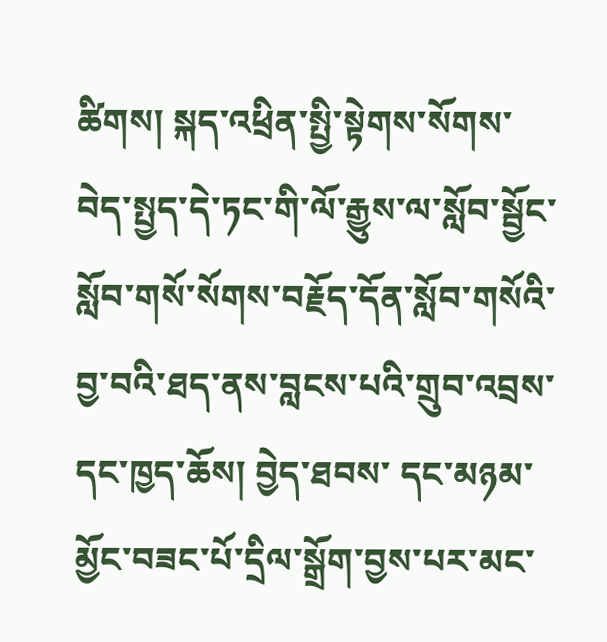ཚིགས། སྐད་འཕྲིན་སྤྱི་སྟེགས་སོགས་བེད་སྤྱད་དེ་ཏང་གི་ལོ་རྒྱུས་ལ་སློབ་སྦྱོང་སློབ་གསོ་སོགས་བརྗོད་དོན་སློབ་གསོའི་བྱ་བའི་ཐད་ནས་བླངས་པའི་གྲུབ་འབྲས་དང་ཁྱད་ཆོས། བྱེད་ཐབས་ དང་མཉམ་མྱོང་བཟང་པོ་དྲིལ་སྒྲོག་བྱས་པར་མང་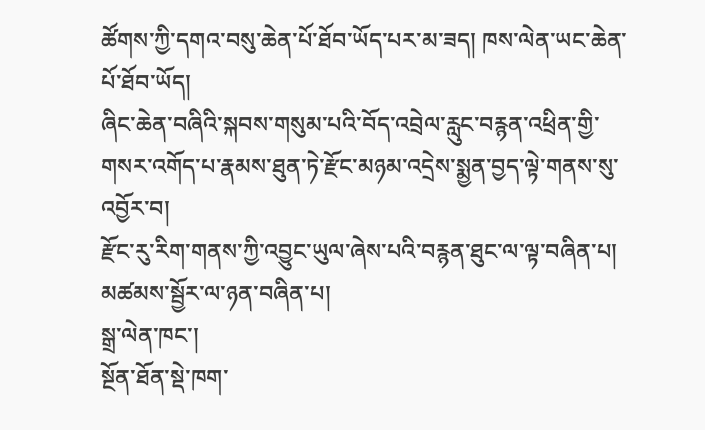ཚོགས་ཀྱི་དགའ་བསུ་ཆེན་པོ་ཐོབ་ཡོད་པར་མ་ཟད། ཁས་ལེན་ཡང་ཆེན་པོ་ཐོབ་ཡོད།
ཞིང་ཆེན་བཞིའི་སྐབས་གསུམ་པའི་བོད་འབྲེལ་རླུང་བརྙན་འཕྲིན་གྱི་གསར་འགོད་པ་རྣམས་ཐུན་ཏེ་རྫོང་མཉམ་འདྲེས་སྨྱན་བྱད་ལྟེ་གནས་སུ་འབྱོར་བ།
རྫོང་རུ་རིག་གནས་ཀྱི་འབྱུང་ཡུལ་ཞེས་པའི་བརྙན་ཐུང་ལ་ལྟ་བཞིན་པ།
མཚམས་སྦྱོར་ལ་ཉན་བཞིན་པ།
སྒྲ་ལེན་ཁང་།
སྔོན་ཐོན་སྡེ་ཁག་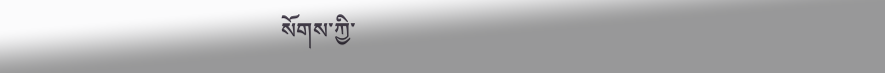སོགས་ཀྱི་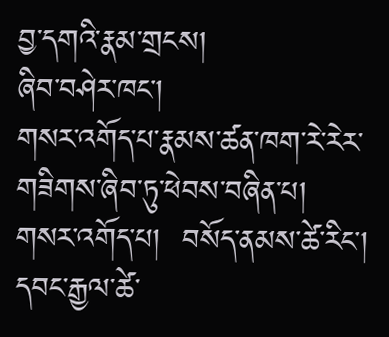བྱ་དགའི་རྣམ་གྲངས།
ཞིབ་བཤེར་ཁང་།
གསར་འགོད་པ་རྣམས་ཚན་ཁག་རེ་རེར་གཟིགས་ཞིབ་ཏུ་ཕེབས་བཞིན་པ།
གསར་འགོད་པ།  བསོད་ནམས་ཚེ་རིང་།   དབང་རྒྱལ་ཚེ་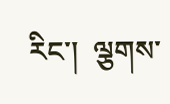རིང་།  ལྕགས་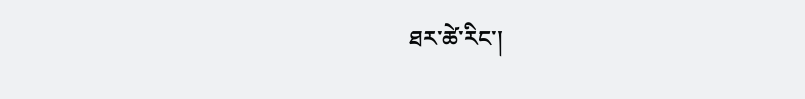ཐར་ཚེ་རིང་།